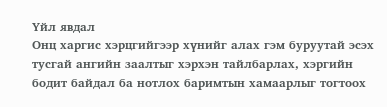Үйл явдал
Онц харгис хэрцгийгээр хүнийг алах гэм буруутай эсэх тусгай ангийн заалтыг хэрхэн тайлбарлах, хэргийн бодит байдал ба нотлох баримтын хамаарлыг тогтоох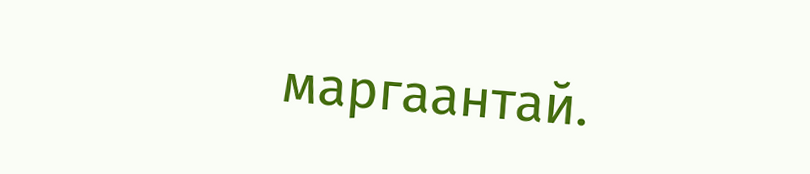маргаантай.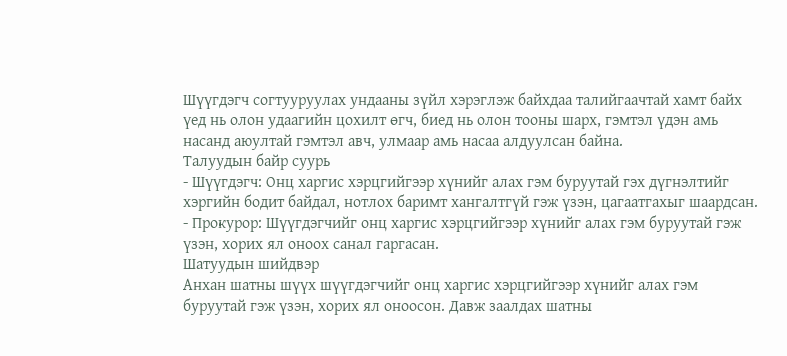Шүүгдэгч согтууруулах ундааны зүйл хэрэглэж байхдаа талийгаачтай хамт байх үед нь олон удаагийн цохилт өгч, биед нь олон тооны шарх, гэмтэл үдэн амь насанд аюултай гэмтэл авч, улмаар амь насаа алдуулсан байна.
Талуудын байр суурь
- Шүүгдэгч: Онц харгис хэрцгийгээр хүнийг алах гэм буруутай гэх дүгнэлтийг хэргийн бодит байдал, нотлох баримт хангалтгүй гэж үзэн, цагаатгахыг шаардсан.
- Прокурор: Шүүгдэгчийг онц харгис хэрцгийгээр хүнийг алах гэм буруутай гэж үзэн, хорих ял оноох санал гаргасан.
Шатуудын шийдвэр
Анхан шатны шүүх шүүгдэгчийг онц харгис хэрцгийгээр хүнийг алах гэм буруутай гэж үзэн, хорих ял оноосон. Давж заалдах шатны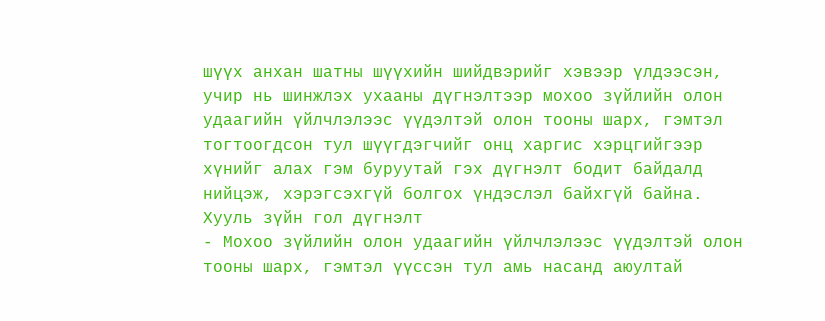шүүх анхан шатны шүүхийн шийдвэрийг хэвээр үлдээсэн, учир нь шинжлэх ухааны дүгнэлтээр мохоо зүйлийн олон удаагийн үйлчлэлээс үүдэлтэй олон тооны шарх, гэмтэл тогтоогдсон тул шүүгдэгчийг онц харгис хэрцгийгээр хүнийг алах гэм буруутай гэх дүгнэлт бодит байдалд нийцэж, хэрэгсэхгүй болгох үндэслэл байхгүй байна.
Хууль зүйн гол дүгнэлт
- Мохоо зүйлийн олон удаагийн үйлчлэлээс үүдэлтэй олон тооны шарх, гэмтэл үүссэн тул амь насанд аюултай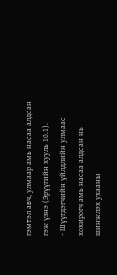гэмтэл авч, улмаар амь насаа алдсан гэж үзнэ (Эрүүгийн хууль 10.1).
- Шүүгдэгчийн үйлдлийн улмаас хохирогч амь насаа алдсан нь шинжлэх ухааны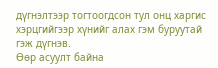дүгнэлтээр тогтоогдсон тул онц харгис хэрцгийгээр хүнийг алах гэм буруутай гэж дүгнэв.
Өөр асуулт байна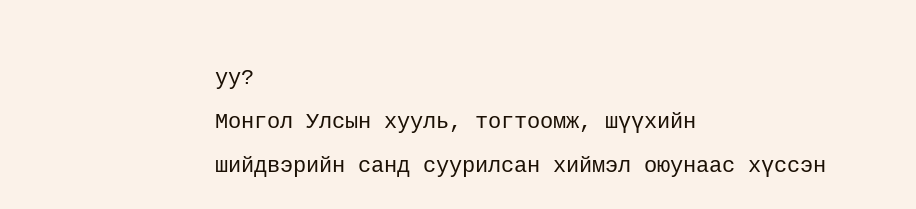уу?
Монгол Улсын хууль, тогтоомж, шүүхийн шийдвэрийн санд суурилсан хиймэл оюунаас хүссэн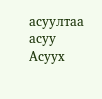асуултаа асуу
Асуух